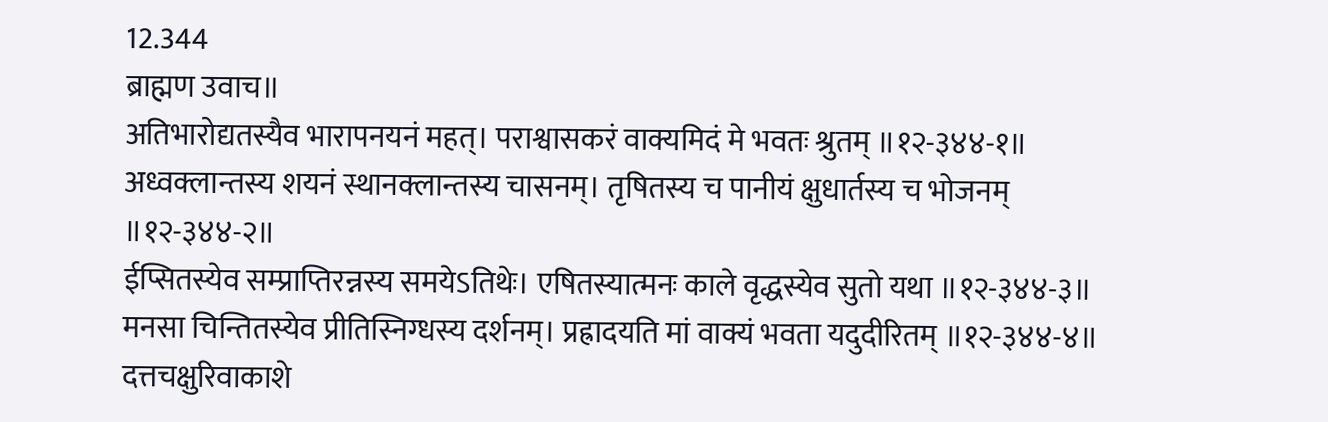12.344
ब्राह्मण उवाच॥
अतिभारोद्यतस्यैव भारापनयनं महत्। पराश्वासकरं वाक्यमिदं मे भवतः श्रुतम् ॥१२-३४४-१॥
अध्वक्लान्तस्य शयनं स्थानक्लान्तस्य चासनम्। तृषितस्य च पानीयं क्षुधार्तस्य च भोजनम् ॥१२-३४४-२॥
ईप्सितस्येव सम्प्राप्तिरन्नस्य समयेऽतिथेः। एषितस्यात्मनः काले वृद्धस्येव सुतो यथा ॥१२-३४४-३॥
मनसा चिन्तितस्येव प्रीतिस्निग्धस्य दर्शनम्। प्रह्रादयति मां वाक्यं भवता यदुदीरितम् ॥१२-३४४-४॥
दत्तचक्षुरिवाकाशे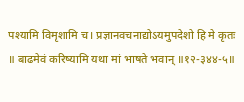पश्यामि विमृशामि च। प्रज्ञानवचनाद्योऽयमुपदेशो हि मे कृतः ॥ बाढमेवं करिष्यामि यथा मां भाषते भवान् ॥१२-३४४-५॥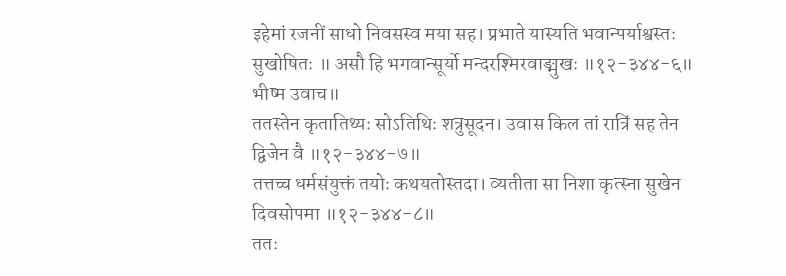इहेमां रजनीं साधो निवसस्व मया सह। प्रभाते यास्यति भवान्पर्याश्वस्तः सुखोषितः ॥ असौ हि भगवान्सूर्यो मन्दरश्मिरवाङ्मुखः ॥१२-३४४-६॥
भीष्म उवाच॥
ततस्तेन कृतातिथ्यः सोऽतिथिः शत्रुसूदन। उवास किल तां रात्रिं सह तेन द्विजेन वै ॥१२-३४४-७॥
तत्तच्च धर्मसंयुक्तं तयोः कथयतोस्तदा। व्यतीता सा निशा कृत्स्ना सुखेन दिवसोपमा ॥१२-३४४-८॥
ततः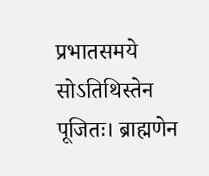प्रभातसमये सोऽतिथिस्तेन पूजितः। ब्राह्मणेन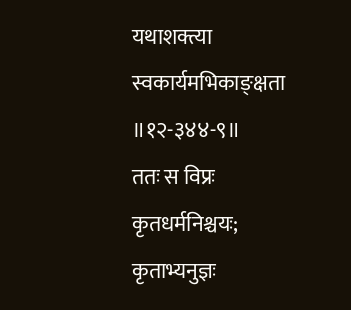यथाशक्त्या स्वकार्यमभिकाङ्क्षता ॥१२-३४४-९॥
ततः स विप्रः कृतधर्मनिश्चयः; कृताभ्यनुज्ञः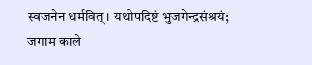स्वजनेन धर्मवित्। यथोपदिष्टं भुजगेन्द्रसंश्रयं; जगाम काले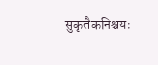सुकृतैकनिश्चयः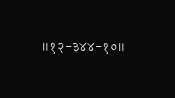॥१२-३४४-१०॥